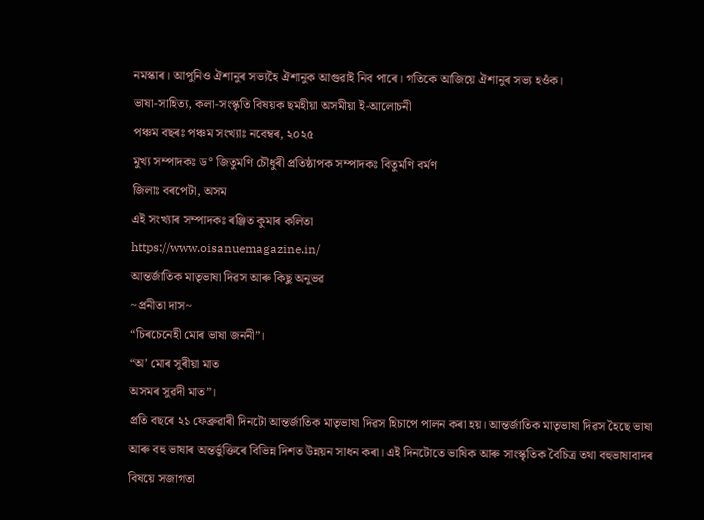নমস্কাৰ। আপুনিও ঐশানুৰ সভ্যহৈ ঐশানুক আগুৱাই নিব পাৰে। গতিকে আজিয়ে ঐশানুৰ সভ্য হওঁক।
ভাষা-সাহিত্য, কলা-সংস্কৃতি বিষয়ক ছমহীয়া অসমীয়া ই-আলোচনী
পঞ্চম বছৰঃ পঞ্চম সংখ্যাঃ নবেম্বৰ, ২০২৫
মুখ্য সম্পাদকঃ ড° জিতুমণি চৌধুৰী প্ৰতিষ্ঠাপক সম্পাদকঃ বিতুমণি বৰ্মণ
জিলাঃ বৰপেটা, অসম
এই সংখ্যাৰ সম্পাদকঃ ৰঞ্জিত কুমাৰ কলিতা
https://www.oisanuemagazine.in/
আন্তৰ্জাতিক মাতৃভাষা দিৱস আৰু কিছু অনুভৱ
~প্ৰনীতা দাস~
“চিৰচেনেহী মোৰ ভাষা জননী”।
“অʼ মোৰ সুৰীয়া মাত
অসমৰ সুৱদী মাত”।
প্ৰতি বছৰে ২১ ফেব্ৰুৱাৰী দিনটো আন্তৰ্জাতিক মাতৃভাষা দিৱস হিচাপে পালন কৰা হয়। আন্তৰ্জাতিক মাতৃভাষা দিৱস হৈছে ভাষা আৰু বহু ভাষাৰ অন্তৰ্ভুক্তিৰে বিভিন্ন দিশত উন্নয়ন সাধন কৰা। এই দিনটোতে ভাষিক আৰু সাংস্কৃতিক বৈচিত্ৰ তথা বহুভাষাবাদৰ বিষয়ে সজাগতা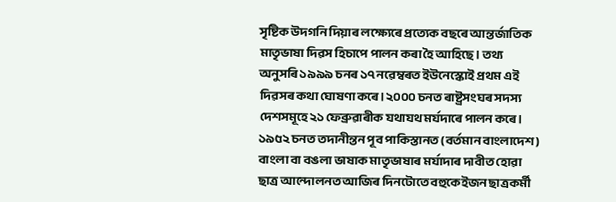সৃষ্টিক উদগনি দিয়াৰ লক্ষ্যেৰে প্ৰত্যেক বছৰে আন্তৰ্জাতিক মাতৃভাষা দিৱস হিচাপে পালন কৰা হৈ আহিছে। তথ্য অনুসৰি ১৯৯৯ চনৰ ১৭ নৱেম্বৰত ইউনেস্কোই প্ৰথম এই দিৱসৰ কথা ঘোষণা কৰে। ২০০০ চনত ৰাষ্ট্ৰসংঘৰ সদস্য দেশসমূহে ২১ ফেব্ৰুৱাৰীক যথাযথ মৰ্যদাৰে পালন কৰে।
১৯৫২ চনত তদানীন্তন পূব পাকিস্তানত (বৰ্তমান বাংলাদেশ) বাংলা বা বঙলা ভাষাক মাতৃভাষাৰ মৰ্যাদাৰ দাবীত হোৱা ছাত্ৰ আন্দোলনত আজিৰ দিনটোতে বহুকেইজন ছাত্ৰকৰ্মী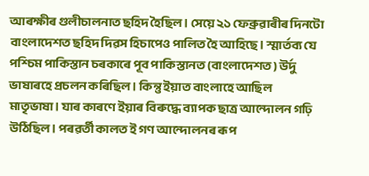আৰক্ষীৰ গুলীচালনাত ছহিদ হৈছিল। সেয়ে ২১ ফেব্ৰুৱাৰীৰ দিনটো বাংলাদেশত ছহিদ দিৱস হিচাপেও পালিত হৈ আহিছে। স্মাৰ্তব্য যে পশ্চিম পাকিস্তান চৰকাৰে পূব পাকিস্তানত (বাংলাদেশত) উৰ্দু ভাষাৰহে প্ৰচলন কৰিছিল। কিন্তু ইয়াত বাংলাহে আছিল মাতৃভাষা। যাৰ কাৰণে ইয়াৰ বিৰুদ্ধে ব্যাপক ছাত্ৰ আন্দোলন গঢ়ি উঠিছিল। পৰৱৰ্তী কালত ই গণ আন্দোলনৰ ৰূপ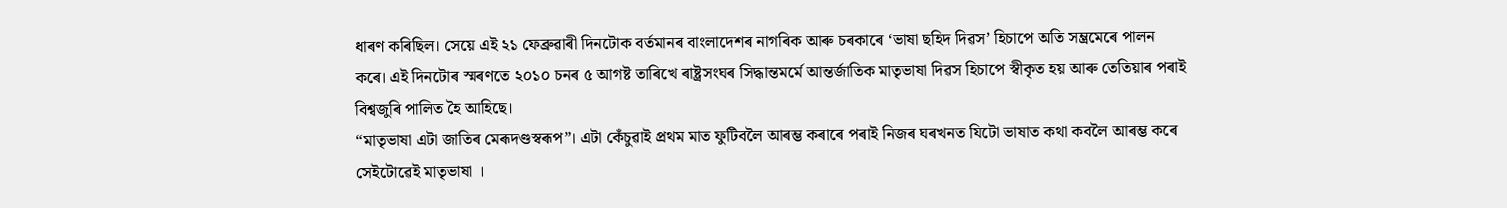ধাৰণ কৰিছিল। সেয়ে এই ২১ ফেব্ৰুৱাৰী দিনটোক বৰ্তমানৰ বাংলাদেশৰ নাগৰিক আৰু চৰকাৰে ‘ভাষা ছহিদ দিৱস’ হিচাপে অতি সম্ভ্ৰমেৰে পালন কৰে। এই দিনটোৰ স্মৰণতে ২০১০ চনৰ ৫ আগষ্ট তাৰিখে ৰাষ্ট্ৰসংঘৰ সিদ্ধান্তমৰ্মে আন্তৰ্জাতিক মাতৃভাষা দিৱস হিচাপে স্বীকৃত হয় আৰু তেতিয়াৰ পৰাই বিশ্বজুৰি পালিত হৈ আহিছে।
“মাতৃভাষা এটা জাতিৰ মেৰূদণ্ডস্বৰূপ”। এটা কেঁচুৱাই প্ৰথম মাত ফুটিবলৈ আৰম্ভ কৰাৰে পৰাই নিজৰ ঘৰখনত যিটো ভাষাত কথা কবলৈ আৰম্ভ কৰে সেইটোৱেই মাতৃভাষা ।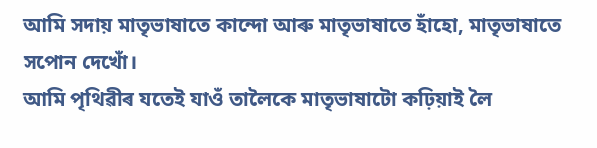আমি সদায় মাতৃভাষাতে কান্দো আৰু মাতৃভাষাতে হাঁহো, মাতৃভাষাতে সপোন দেখোঁ।
আমি পৃথিৱীৰ যতেই যাওঁ তালৈকে মাতৃভাষাটো কঢ়িয়াই লৈ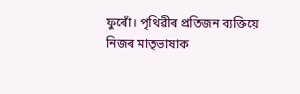ফুৰোঁ। পৃথিৱীৰ প্ৰতিজন ব্যক্তিয়ে নিজৰ মাতৃভাষাক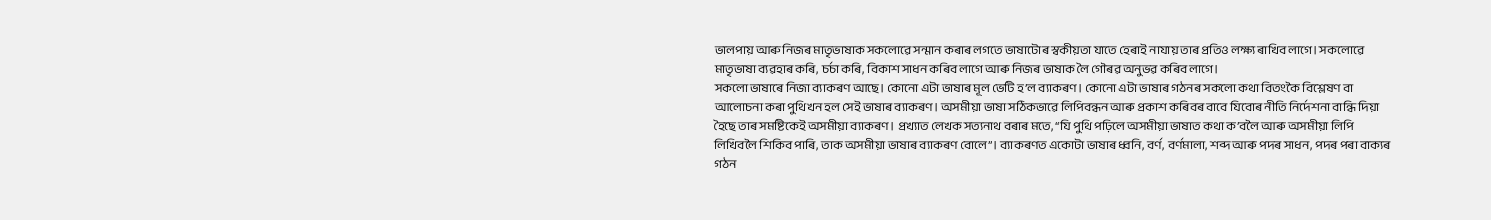ভালপায় আৰু নিজৰ মাতৃভাষাক সকলোৱে সন্মান কৰাৰ লগতে ভাষাটোৰ স্বকীয়তা যাতে হেৰাই নাযায় তাৰ প্ৰতিও লক্ষ্য ৰাখিব লাগে। সকলোৱে মাতৃভাষা ব্যৱহাৰ কৰি, চৰ্চা কৰি, বিকাশ সাধন কৰিব লাগে আৰু নিজৰ ভাষাক লৈ গৌৰৱ অনুভৱ কৰিব লাগে।
সকলো ভাষাৰে নিজা ব্যাকৰণ আছে। কোনো এটা ভাষাৰ মূল ভেটি হ’ল ব্যাকৰণ। কোনো এটা ভাষাৰ গঠনৰ সকলো কথা বিতংকৈ বিশ্লেষণ বা আলোচনা কৰা পুথিখন হল সেই ভাষাৰ ব্যাকৰণ। অসমীয়া ভাষা সঠিকভাৱে লিপিবন্ধন আৰু প্ৰকাশ কৰিবৰ বাবে যিবোৰ নীতি নিৰ্দেশনা বান্ধি দিয়া হৈছে তাৰ সমষ্টিকেই অসমীয়া ব্যাকৰণ। প্ৰখ্যাত লেখক সত্যনাথ বৰাৰ মতে, “যি পুথি পঢ়িলে অসমীয়া ভাষাত কথা ক’বলৈ আৰু অসমীয়া লিপি লিখিবলৈ শিকিব পাৰি, তাক অসমীয়া ভাষাৰ ব্যাকৰণ বোলে”। ব্যাকৰণত একোটা ভাষাৰ ধ্বনি, বৰ্ণ, বৰ্ণমালা, শব্দ আৰু পদৰ সাধন, পদৰ পৰা বাক্যৰ গঠন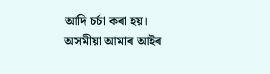আদি চৰ্চা কৰা হয়।
অসমীয়া আমাৰ আইৰ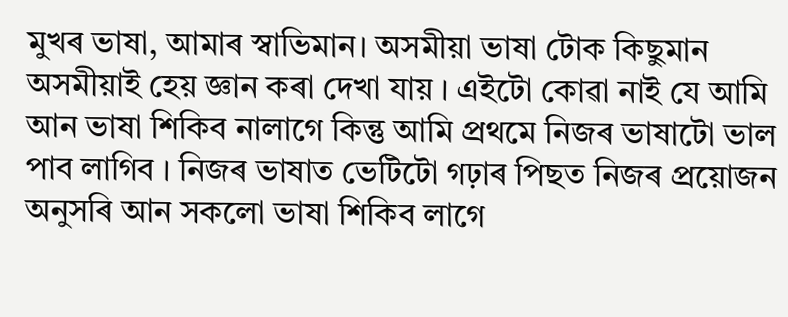মুখৰ ভাষা, আমাৰ স্বাভিমান। অসমীয়া ভাষা টোক কিছুমান অসমীয়াই হেয় জ্ঞান কৰা দেখা যায় । এইটো কোৱা নাই যে আমি আন ভাষা শিকিব নালাগে কিন্তু আমি প্ৰথমে নিজৰ ভাষাটো ভাল পাব লাগিব । নিজৰ ভাষাত ভেটিটো গঢ়াৰ পিছত নিজৰ প্ৰয়োজন অনুসৰি আন সকলো ভাষা শিকিব লাগে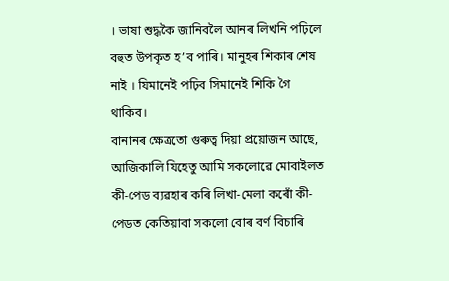। ভাষা শুদ্ধকৈ জানিবলৈ আনৰ লিখনি পঢ়িলে বহুত উপকৃত হ’ব পাৰি। মানুহৰ শিকাৰ শেষ নাই । যিমানেই পঢ়িব সিমানেই শিকি গৈ থাকিব।
বানানৰ ক্ষেত্ৰতো গুৰুত্ব দিয়া প্ৰয়োজন আছে, আজিকালি যিহেতু আমি সকলোৱে মোবাইলত কী-পেড ব্যৱহাৰ কৰি লিখা-মেলা কৰোঁ কী-পেডত কেতিয়াবা সকলো বোৰ বৰ্ণ বিচাৰি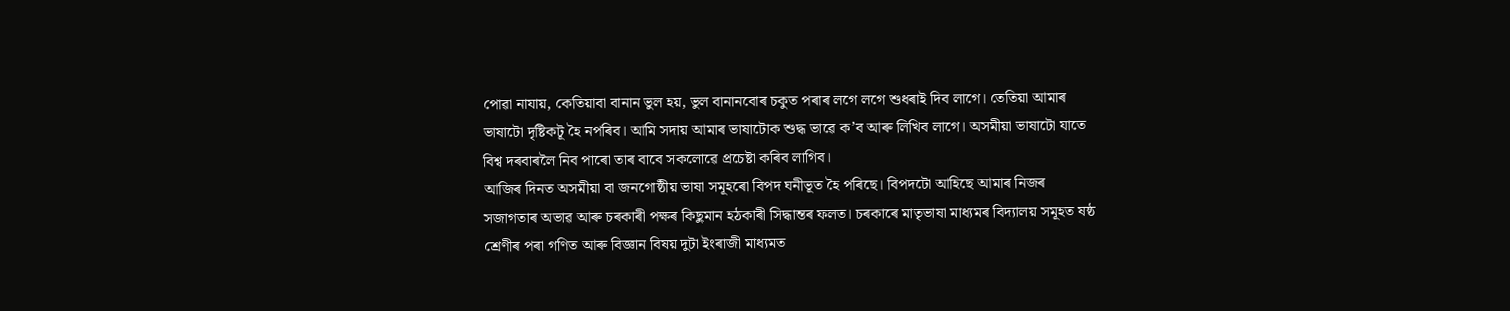পোৱা নাযায়, কেতিয়াবা বানান ভুল হয়, ভুল বানানবোৰ চকুত পৰাৰ লগে লগে শুধৰাই দিব লাগে। তেতিয়া আমাৰ ভাষাটো দৃষ্টিকটূ হৈ নপৰিব। আমি সদায় আমাৰ ভাষাটোক শুদ্ধ ভাৱে ক’ব আৰু লিখিব লাগে। অসমীয়া ভাষাটো যাতে বিশ্ব দৰবাৰলৈ নিব পাৰো তাৰ বাবে সকলোৱে প্ৰচেষ্টা কৰিব লাগিব।
আজিৰ দিনত অসমীয়া বা জনগোষ্ঠীয় ভাষা সমূহৰো বিপদ ঘনীভূত হৈ পৰিছে। বিপদটো আহিছে আমাৰ নিজৰ সজাগতাৰ অভাৱ আৰু চৰকাৰী পক্ষৰ কিছুমান হঠকাৰী সিদ্ধান্তৰ ফলত। চৰকাৰে মাতৃভাষা মাধ্যমৰ বিদ্যালয় সমূহত ষষ্ঠ শ্ৰেণীৰ পৰা গণিত আৰু বিজ্ঞান বিষয় দুটা ইংৰাজী মাধ্যমত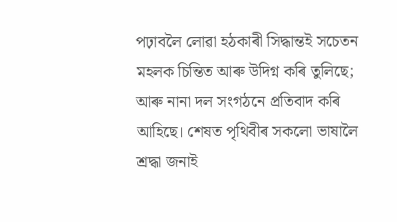পঢ়াবলৈ লোৱা হঠকাৰী সিদ্ধান্তই সচেতন মহলক চিন্তিত আৰু উদিগ্ন কৰি তুলিছে; আৰু নানা দল সংগঠনে প্ৰতিবাদ কৰি আহিছে। শেষত পৃথিবীৰ সকলো ভাষালৈ শ্ৰদ্ধা জনাই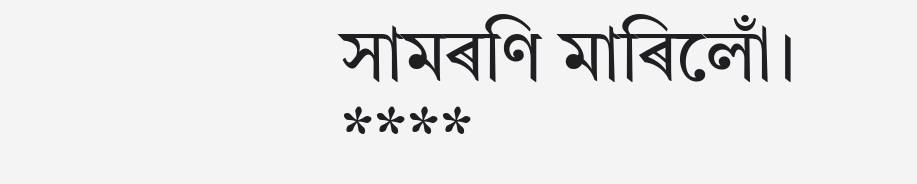সামৰণি মাৰিলোঁ।
****